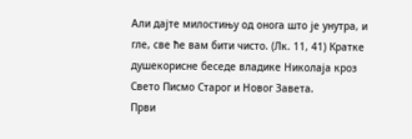Али дајте милостињу од онога што је унутра, и гле, све ће вам бити чисто. (Лк. 11, 41) Кратке душекорисне беседе владике Николаја кроз Свето Писмо Старог и Новог Завета.
Први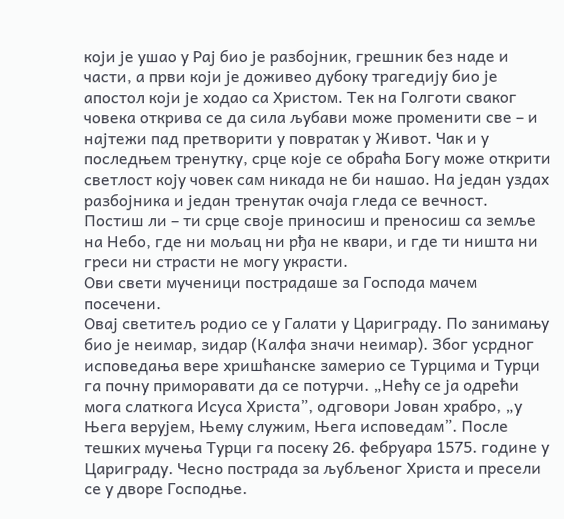који је ушао у Рај био је разбојник, грешник без наде и части, а први који је доживео дубоку трагедију био је апостол који је ходао са Христом. Тек на Голготи сваког човека открива се да сила љубави може променити све – и најтежи пад претворити у повратак у Живот. Чак и у последњем тренутку, срце које се обраћа Богу може открити светлост коју човек сам никада не би нашао. На један уздах разбојника и један тренутак очаја гледа се вечност.
Постиш ли – ти срце своје приносиш и преносиш са земље на Небо, где ни мољац ни рђа не квари, и где ти ништа ни греси ни страсти не могу украсти.
Ови свети мученици пострадаше за Господа мачем посечени.
Овај светитељ родио се у Галати у Цариграду. По занимању био је неимар, зидар (Калфа значи неимар). Због усрдног исповедања вере хришћанске замерио се Турцима и Турци га почну приморавати да се потурчи. „Нећу се ја одрећи мога слаткога Исуса Христа”, одговори Јован храбро, „у Њега верујем, Њему служим, Њега исповедам”. После тешких мучења Турци га посеку 26. фебруара 1575. године у Цариграду. Чесно пострада за љубљеног Христа и пресели се у дворе Господње.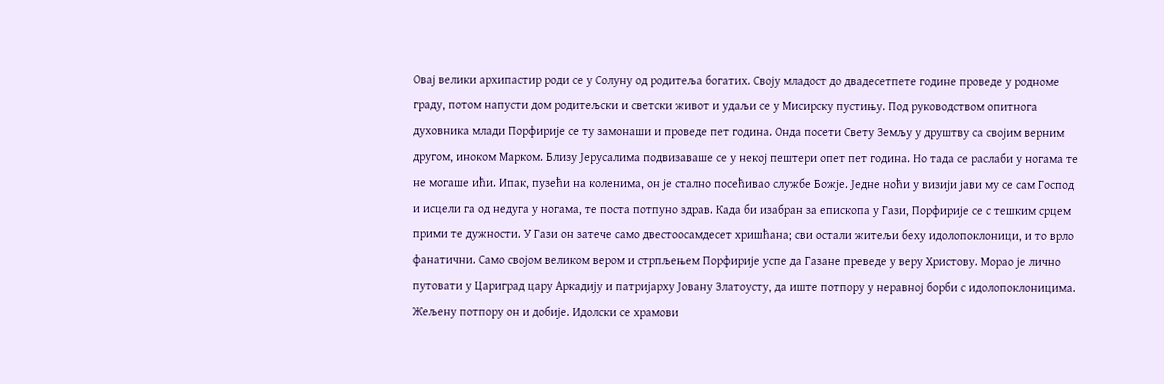Овај велики архипастир роди се у Солуну од родитеља богатих. Своју младост до двадесетпете године проведе у родноме граду, потом напусти дом родитељски и светски живот и удаљи се у Мисирску пустињу. Под руководством опитнога духовника млади Порфирије се ту замонаши и проведе пет година. Онда посети Свету Земљу у друштву са својим верним другом, иноком Марком. Близу Јерусалима подвизаваше се у некој пештери опет пет година. Но тада се раслаби у ногама те не могаше ићи. Ипак, пузећи на коленима, он је стално посећивао службе Божје. Једне ноћи у визији јави му се сам Господ и исцели га од недуга у ногама, те поста потпуно здрав. Када би изабран за епископа у Гази, Порфирије се с тешким срцем прими те дужности. У Гази он затече само двестоосамдесет хришћана; сви остали житељи беху идолопоклоници, и то врло фанатични. Само својом великом вером и стрпљењем Порфирије успе да Газане преведе у веру Христову. Морао је лично путовати у Цариград цару Аркадију и патријарху Јовану Златоусту, да иште потпору у неравној борби с идолопоклоницима. Жељену потпору он и добије. Идолски се храмови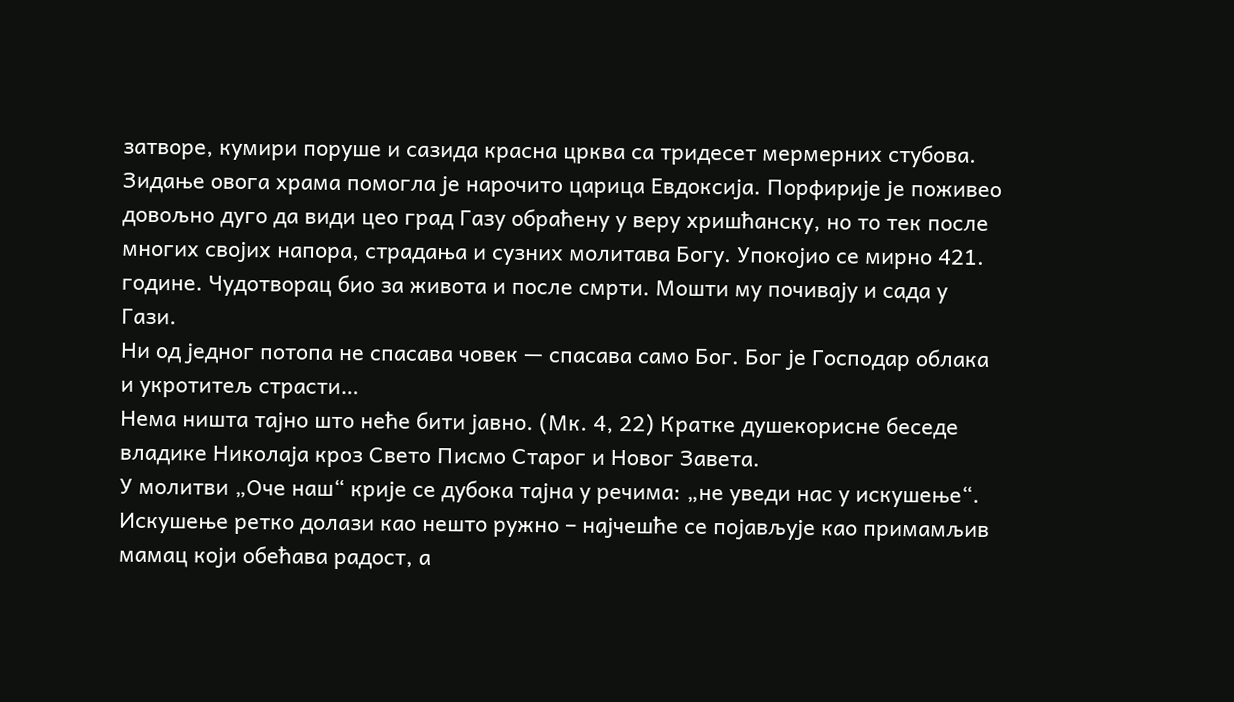затворе, кумири поруше и сазида красна црква са тридесет мермерних стубова. Зидање овога храма помогла је нарочито царица Евдоксија. Порфирије је поживео довољно дуго да види цео град Газу обраћену у веру хришћанску, но то тек после многих својих напора, страдања и сузних молитава Богу. Упокојио се мирно 421. године. Чудотворац био за живота и после смрти. Мошти му почивају и сада у Гази.
Ни од једног потопа не спасава човек — спасава само Бог. Бог је Господар облака и укротитељ страсти…
Нема ништа тајно што неће бити јавно. (Мк. 4, 22) Кратке душекорисне беседе владике Николаја кроз Свето Писмо Старог и Новог Завета.
У молитви „Оче наш“ крије се дубока тајна у речима: „не уведи нас у искушење“. Искушење ретко долази као нешто ружно – најчешће се појављује као примамљив мамац који обећава радост, а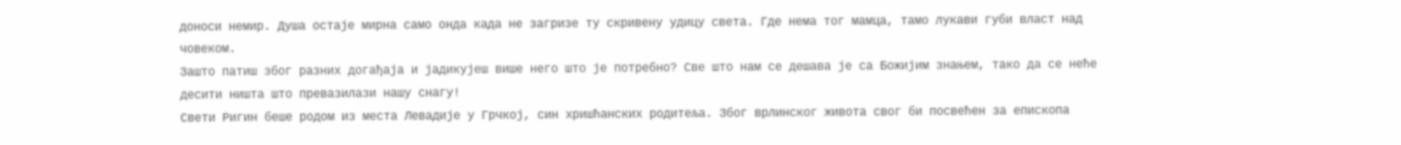доноси немир. Душа остаје мирна само онда када не загризе ту скривену удицу света. Где нема тог мамца, тамо лукави губи власт над човеком.
Зашто патиш због разних догађаја и јадикујеш више него што је потребно? Све што нам се дешава је са Божијим знањем, тако да се неће десити ништа што превазилази нашу снагу!
Свети Ригин беше родом из места Левадије у Грчкој, син хришћанских родитеља. Због врлинског живота свог би посвећен за епископа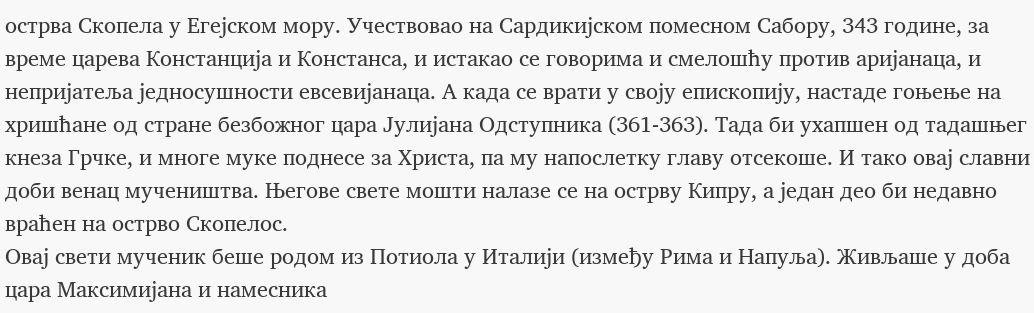острва Скопела у Егејском мору. Учествовао на Сардикијском помесном Сабору, 343 године, за време царева Констанција и Констанса, и истакао се говорима и смелошћу против аријанаца, и непријатеља једносушности евсевијанаца. А када се врати у своју епископију, настаде гоњење на хришћане од стране безбожног цара Јулијана Одступника (361-363). Тада би ухапшен од тадашњег кнеза Грчке, и многе муке поднесе за Христа, па му напослетку главу отсекоше. И тако овај славни доби венац мучеништва. Његове свете мошти налазе се на острву Кипру, а један део би недавно враћен на острво Скопелос.
Овaj свети мученик беше родом из Потиола у Италији (између Рима и Напуља). Живљаше у доба цара Максимијана и намесника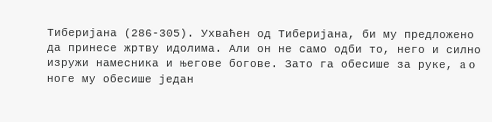Тиберијана (286-305). Ухваћен од Тиберијана, би му предложено да принесе жртву идолима. Али он не само одби то, него и силно изружи намесника и његове богове. Зато га обесише за руке, a o ноге му обесише један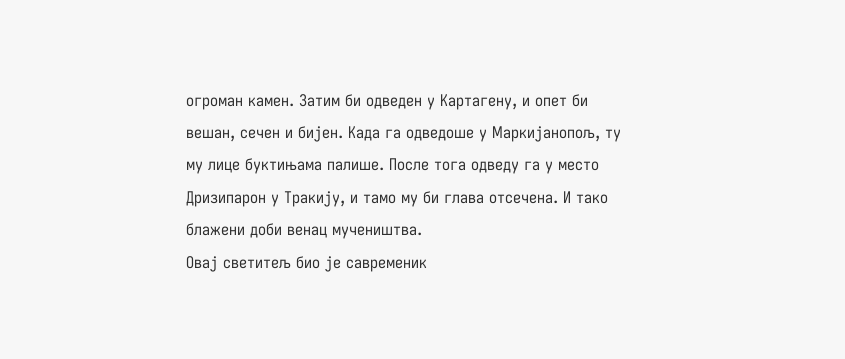огроман камен. Затим би одведен у Картагену, и опет би вешан, сечен и бијен. Када га одведоше у Маркијанопољ, ту му лице буктињама палише. После тога одведу га у место Дризипарон у Тракију, и тамо му би глава отсечена. И тако блажени доби венац мучеништва.
Овај светитељ био је савременик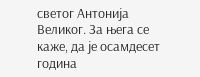светог Антонија Великог. За њега се каже, да је осамдесет година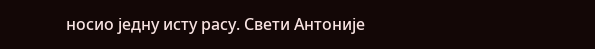носио једну исту расу. Свети Антоније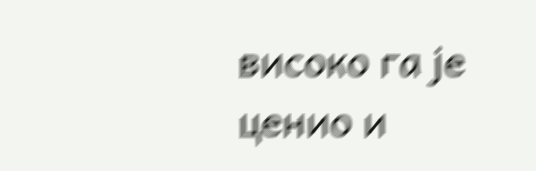високо га је ценио и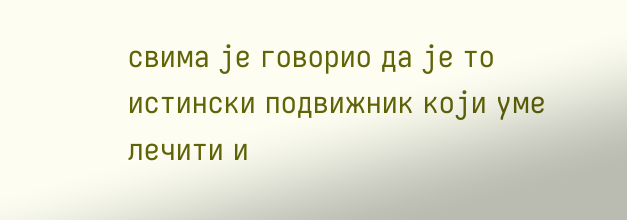свима је говорио да је то истински подвижник који уме лечити и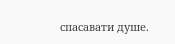спасавати душе.